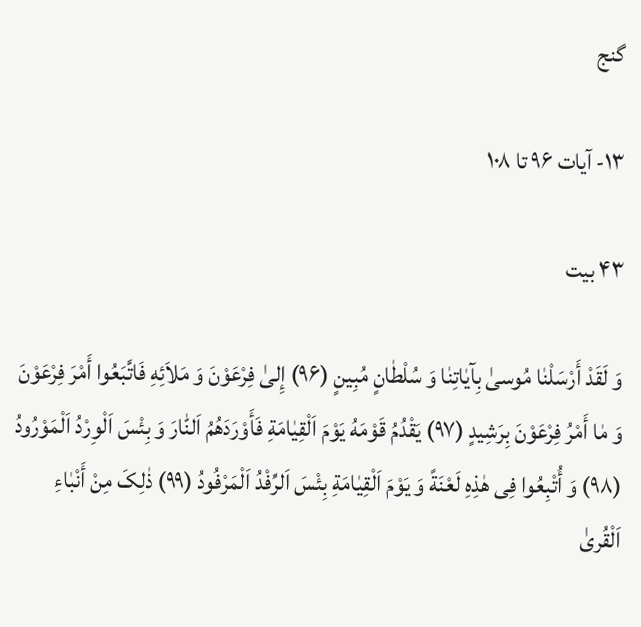گنج

۱۳- آیات ۹۶ تا ۱۰۸

۴۳ بیت

وَ لَقَدْ أَرْسَلْنٰا مُوسیٰ بِآیٰاتِنٰا وَ سُلْطٰانٍ مُبِینٍ (۹۶) إِلیٰ فِرْعَوْنَ وَ مَلاَئِهِ فَاتَّبَعُوا أَمْرَ فِرْعَوْنَ وَ مٰا أَمْرُ فِرْعَوْنَ بِرَشِیدٍ (۹۷) یَقْدُمُ قَوْمَهُ یَوْمَ اَلْقِیٰامَةِ فَأَوْرَدَهُمُ اَلنّٰارَ وَ بِئْسَ اَلْوِرْدُ اَلْمَوْرُودُ (۹۸) وَ أُتْبِعُوا فِی هٰذِهِ لَعْنَةً وَ یَوْمَ اَلْقِیٰامَةِ بِئْسَ اَلرِّفْدُ اَلْمَرْفُودُ (۹۹) ذٰلِکَ مِنْ أَنْبٰاءِ اَلْقُریٰ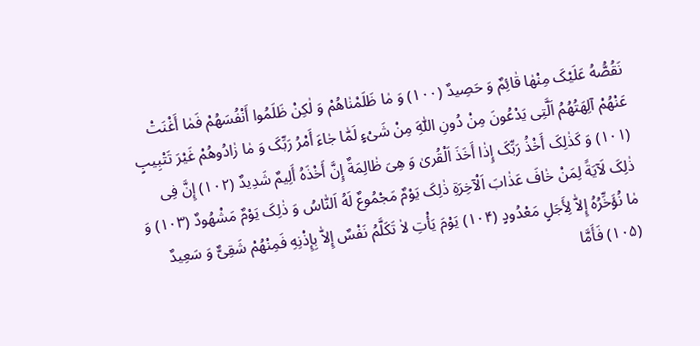نَقُصُّهُ عَلَیْکَ مِنْهٰا قٰائِمٌ وَ حَصِیدٌ (۱۰۰) وَ مٰا ظَلَمْنٰاهُمْ وَ لٰکِنْ ظَلَمُوا أَنْفُسَهُمْ فَمٰا أَغْنَتْ عَنْهُمْ آلِهَتُهُمُ اَلَّتِی یَدْعُونَ مِنْ دُونِ اَللّٰهِ مِنْ شَیْ‌ءٍ لَمّٰا جٰاءَ أَمْرُ رَبِّکَ وَ مٰا زٰادُوهُمْ غَیْرَ تَتْبِیبٍ (۱۰۱) وَ کَذٰلِکَ أَخْذُ رَبِّکَ إِذٰا أَخَذَ اَلْقُریٰ وَ هِیَ ظٰالِمَةٌ إِنَّ أَخْذَهُ أَلِیمٌ شَدِیدٌ (۱۰۲) إِنَّ فِی ذٰلِکَ لَآیَةً لِمَنْ خٰافَ عَذٰابَ اَلْآخِرَةِ ذٰلِکَ یَوْمٌ مَجْمُوعٌ لَهُ اَلنّٰاسُ وَ ذٰلِکَ یَوْمٌ مَشْهُودٌ (۱۰۳) وَ مٰا نُؤَخِّرُهُ إِلاّٰ لِأَجَلٍ مَعْدُودٍ (۱۰۴) یَوْمَ یَأْتِ لاٰ تَکَلَّمُ نَفْسٌ إِلاّٰ بِإِذْنِهِ فَمِنْهُمْ شَقِیٌّ وَ سَعِیدٌ (۱۰۵) فَأَمَّا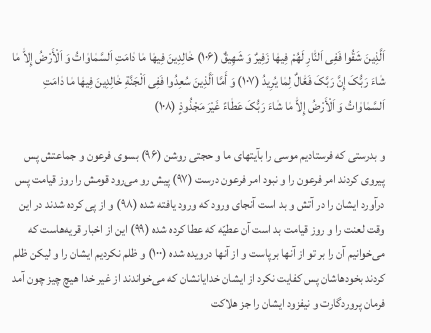اَلَّذِینَ شَقُوا فَفِی اَلنّٰارِ لَهُمْ فِیهٰا زَفِیرٌ وَ شَهِیقٌ (۱۰۶) خٰالِدِینَ فِیهٰا مٰا دٰامَتِ اَلسَّمٰاوٰاتُ وَ اَلْأَرْضُ إِلاّٰ مٰا شٰاءَ رَبُّکَ إِنَّ رَبَّکَ فَعّٰالٌ لِمٰا یُرِیدُ (۱۰۷) وَ أَمَّا اَلَّذِینَ سُعِدُوا فَفِی اَلْجَنَّةِ خٰالِدِینَ فِیهٰا مٰا دٰامَتِ اَلسَّمٰاوٰاتُ وَ اَلْأَرْضُ إِلاّٰ مٰا شٰاءَ رَبُّکَ عَطٰاءً غَیْرَ مَجْذُوذٍ (۱۰۸)

و بدرستی که فرستادیم موسی را بآیتهای ما و حجتی روشن (۹۶) بسوی فرعون و جماعتش پس پیروی کردند امر فرعون را و نبود امر فرعون درست (۹۷) پیش رو می‌رود قومش را روز قیامت پس درآورد ایشان را در آتش و بد است آنجای ورود که ورود یافته شده (۹۸) و از پی کرده شدند در این وقت لعنت را و روز قیامت بد است آن عطیّه که عطا کرده شده (۹۹) این از اخبار قریه‌هاست که می‌خوانیم آن را بر تو از آنها برپاست و از آنها درویده شده (۱۰۰) و ظلم نکردیم ایشان را و لیکن ظلم کردند بخودهاشان پس کفایت نکرد از ایشان خدایانشان که می‌خواندند از غیر خدا هیچ چیز چون آمد فرمان پروردگارت و نیفزود ایشان را جز هلاکت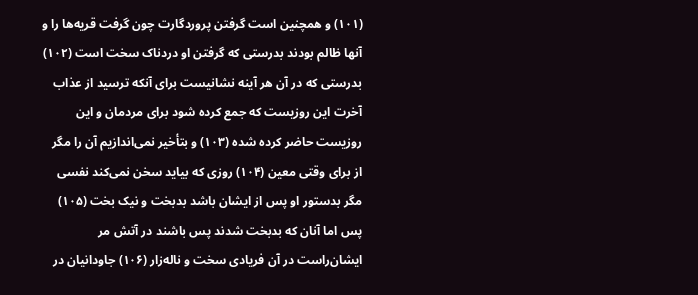(۱۰۱) و همچنین است گرفتن پروردگارت چون گرفت قریه‌ها را و آنها ظالم بودند بدرستی که گرفتن او دردناک سخت است (۱۰۲) بدرستی که در آن هر آینه نشانیست برای آنکه ترسید از عذاب آخرت این روزیست که جمع کرده شود برای مردمان و این روزیست حاضر کرده شده (۱۰۳) و بتأخیر نمی‌اندازیم آن را مگر از برای وقتی معین (۱۰۴) روزی که بیاید سخن نمی‌کند نفسی مگر بدستور او پس از ایشان باشد بدبخت و نیک بخت (۱۰۵) پس اما آنان که بدبخت شدند پس باشند در آتش مر ایشان‌راست در آن فریادی سخت و ناله‌زار (۱۰۶) جاودانیان در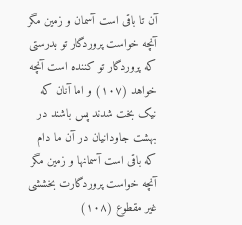آن تا باقی است آسمان و زمین مگر آنچه خواست پروردگار تو بدرستی که پروردگار تو کننده است آنچه خواهد (۱۰۷) و اما آنان که نیک بخت شدند پس باشند در بهشت جاودانیان در آن ما دام که باقی است آسمانها و زمین مگر آنچه خواست پروردگارت بخششی غیر مقطوع (۱۰۸)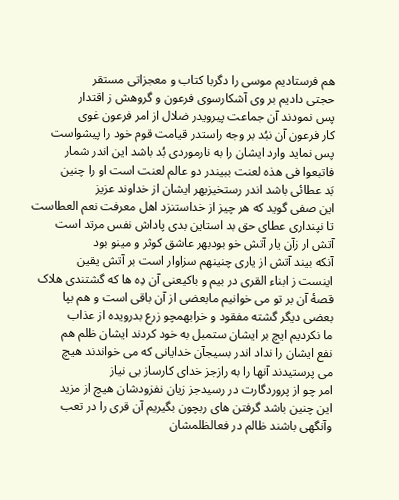هم فرستادیم موسی را دگربا کتاب و معجزاتی مستقر
حجتی دادیم بر وی آشکارسوی فرعون و گروهش ز اقتدار
پس نمودند آن جماعت پیرویدر ضلال از امر فرعون غوی
کار فرعون آن نبُد بر وجه راستدر قیامت قوم خود را پیشواست
پس نماید وارد ایشان را به نارموردی بُد باشد این اندر شمار
فاتبعوا فی هذه لعنت ببیندر دو عالم لعنت است او را چنین
بَد عطائی باشد اندر رستخیزبهر ایشان از خداوند عزیز
این صفی گوید که هر چیز از خداستنزد اهل معرفت نعم العطاست
تا نپنداری عطای حق بد استاین بدی پاداش نفس مرتد است
آتش ار زآن یار آتش خو بودبهر عاشق کوثر و مینو بود
آنکه بیند آتش از یاری چنینهم سزاوار است بر آتش یقین
اینست ز ابناء القری در بیم و باکیعنی آن دِه ها که گشتندی هلاک
قصۀ آن بر تو می خوانیم مابعضی از آن باقی است و هم بپا
بعضی دیگر گشته مفقود و خرابهمچو زرع بدرویده از عذاب
ما نکردیم ایچ بر ایشان ستمبل به خود کردند ایشان ظلم هم
نفع ایشان را نداد اندر بسیجآن خدایانی که می خواندند هیچ
می پرستیدند آنها را به رازجز خدای کارساز بی نیاز
امر چو از پروردگارت در رسیدجز زیان نفزودشان هیچ از مزید
این چنین باشد گرفتن های ربچون بگیریم آن قری را در تعب
وآنگهی باشند ظالم در فعالظلمشان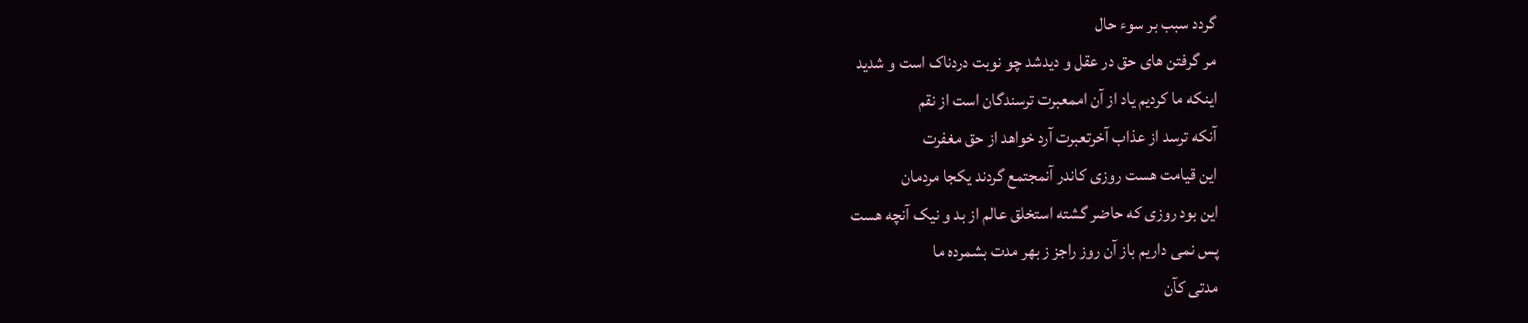گردد سبب بر سوء حال
مر گرفتن های حق در عقل و دیدشد چو نوبت دردناک است و شدید
اینکه ما کردیم یاد از آن اممعبرت ترسندگان است از نقم
آنکه ترسد از عذاب آخرتعبرت آرد خواهد از حق مغفرت
این قیامت هست روزی کاندر آنمجتمع گردند یکجا مردمان
این بود روزی که حاضر گشته استخلق عالم از بد و نیک آنچه هست
پس نمی داریم باز آن روز راجز ز بهر مدت بشمرده ما
مدتی کآن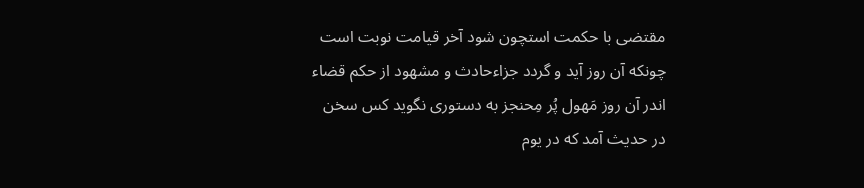مقتضی با حکمت استچون شود آخر قیامت نوبت است
چونکه آن روز آید و گردد جزاءحادث و مشهود از حکم قضاء
اندر آن روز مَهول پُر مِحنجز به دستوری نگوید کس سخن
در حدیث آمد که در یوم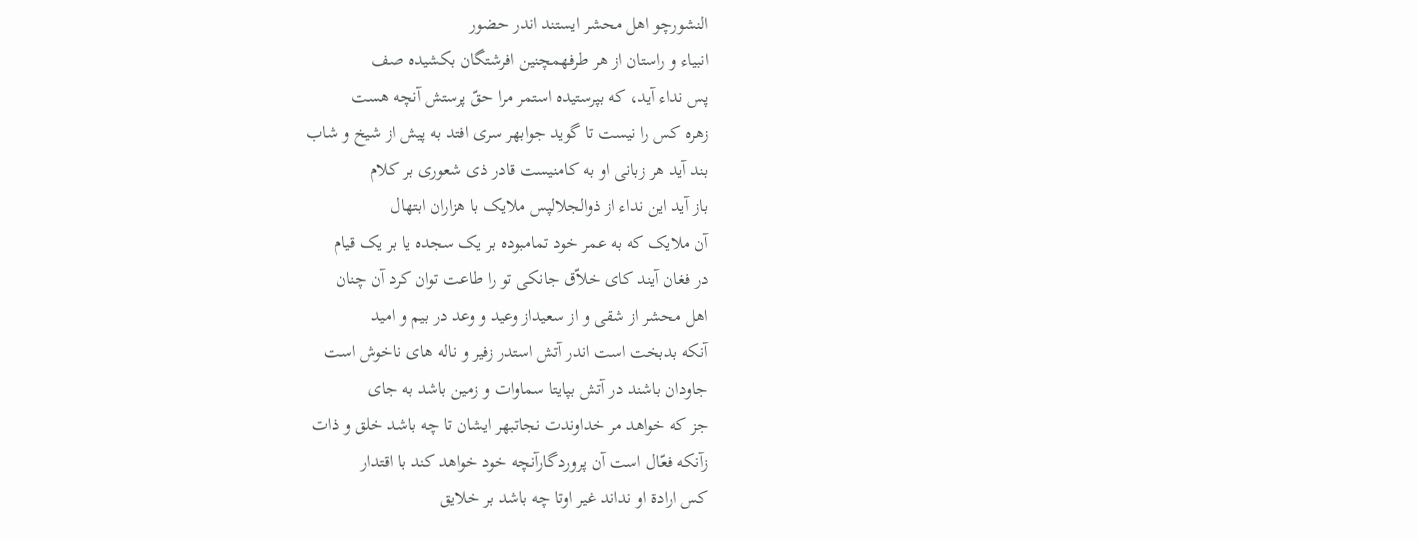النشورچو اهل محشر ایستند اندر حضور
انبیاء و راستان از هر طرفهمچنین افرشتگان بکشیده صف
پس نداء آید، که بپرستیده استمر مرا حقّ پرستش آنچه هست
زهره کس را نیست تا گوید جوابهر سری افتد به پیش از شیخ و شاب
بند آید هر زبانی او به کامنیست قادر ذی شعوری بر کلام
باز آید این نداء از ذوالجلالپس ملایک با هزاران ابتهال
آن ملایک که به عمر خود تمامبوده بر یک سجده یا بر یک قیام
در فغان آیند کای خلاّق جانکی تو را طاعت توان کرد آن چنان
اهل محشر از شقی و از سعیداز وعید و وعد در بیم و امید
آنکه بدبخت است اندر آتش استدر زفیر و ناله های ناخوش است
جاودان باشند در آتش بپایتا سماوات و زمین باشد به جای
جز که خواهد مر خداوندت نجاتبهر ایشان تا چه باشد خلق و ذات
زآنکه فعّال است آن پروردگارآنچه خود خواهد کند با اقتدار
کس ارادة او نداند غیر اوتا چه باشد بر خلایق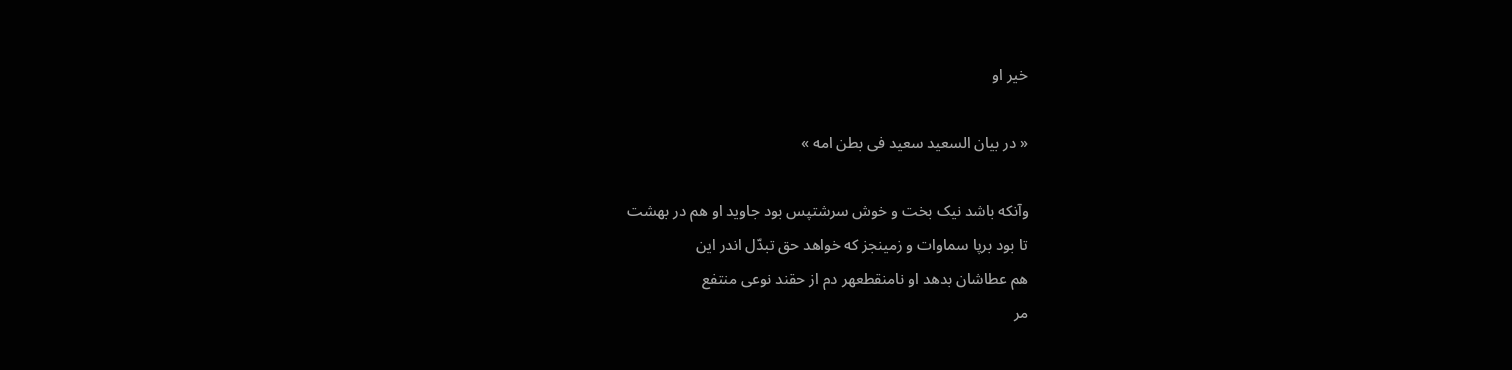خیر او

« در بیان السعید سعید فی بطن امه »

وآنکه باشد نیک بخت و خوش سرشتپس بود جاوید او هم در بهشت
تا بود برپا سماوات و زمینجز که خواهد حق تبدّل اندر این
هم عطاشان بدهد او نامنقطعهر دم از حقند نوعی منتفع
مر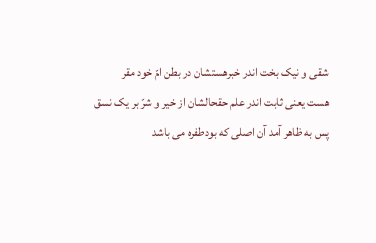شقی و نیک بخت اندر خبرهستشان در بطن امّ خود مقر
هست یعنی ثابت اندر علم حقحالشان از خیر و شرّ بر یک نسق
پس به ظاهر آمد آن اصلی که بودطفره می باشد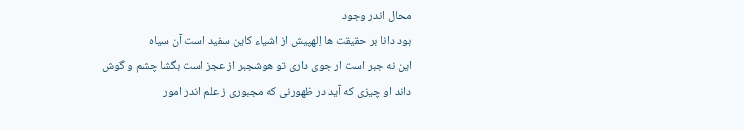محال اندر وجود
بود دانا بر حقیقت ها اِلهپیش از اشیاء کاین سفید است آن سیاه
این نه جبر است ار جوی داری تو هوشجبر از عجز است بگشا چشم و گوش
داند او چیزی که آید در ظهورنی که مجبوری ز علم اندر امور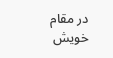در مقام خویش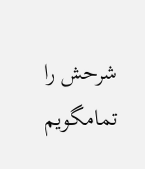شرحش را تمامگویم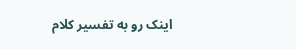اینک رو به تفسیر کلام